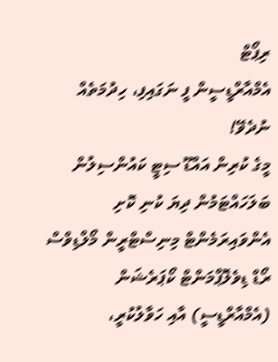ރިޕޯޓް
އެމްއާރްޑީސީން ފީ ނަގައިފި، ހިދުމަތެއް ނުދެވޭ!
މީގެ ކުރިން އައްޑޫ ސިޓީ ކައުންސިލުން ބަލަހައްޓަމުން ދިޔަ ކުނި ކޮށި އެންވައިރަމެންޓް މިނިސްޓްރީން މޯލްޑިވްސް ރޯޑް ޑިވެލޮޕްމަންޓް ކޯޕަރެޝަން (އެމްއާރްޑީސީ) އާއި ހަވާލުކުރީ،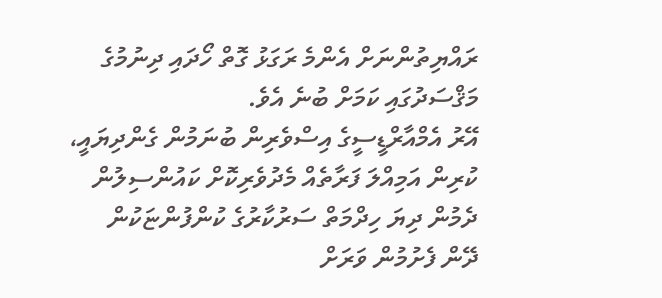ރައްޔިތުންނަށް އެންމެ ރަގަޅު ގޮތް ހޯދައި ދިނުމުގެ މަޤްސަދުގައި ކަމަށް ބުނެ އެވެ.
އޭރު އެމްއާރްޑީސީގެ އިސްވެރިން ބުނަމުން ގެންދިޔައީ، ކުރިން އަމިއްލަ ފަރާތެއް މެދުވެރިކޮށް ކައުންސިލުން ދެމުން ދިޔަ ހިދްމަތް ސަރުކާރުގެ ކުންފުންޏަކުން ދޭން ފެށުމުން ވަރަށް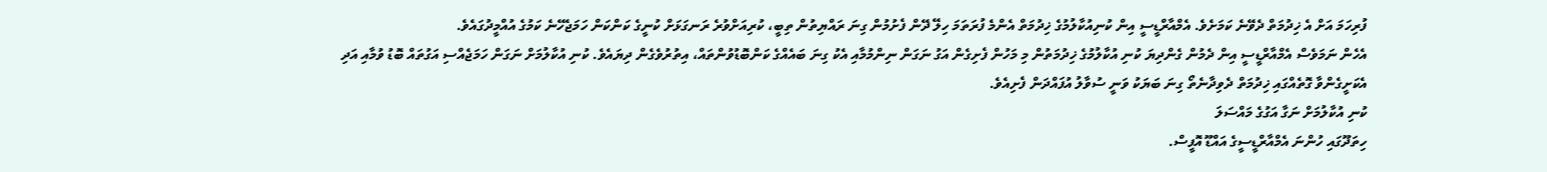ފުރިހަމަ އަށް އެ ޚިދުމަތް ދެވޭނެ ކަމަށެވެ. އެމްއާރްޑީސީ އިން ކުނިއުކާލުމުގެ ޚިދުމަތް އެންމެ ފުރަތަމަ ހިލޭ ދޭން ފެށުމުން ގިނަ ރައްޔިތުން ތިބީ، ކުރިއަށްވުރެ ރަނގަޅަށް ކުނީގެ ކަންކަން ހަމަޖެހޭނެ ކަމުގެ އުއްމީދުގައެވެ.
އެހެން ނަމަވެސް އެމްއާރްޑީސީ އިން ދެމުން ގެންދިޔަ ކުނި އުކާލުމުގެ ޚިދުމަތުން މި މަހުން ފެށިގެން އަގު ނަގަން ނިންމުމާއި އެކު ގިނަ ބައެއްގެ ކަންބޮޑުވުންތައް، އިތުރުވެގެން ދިޔައެވެ. ކުނި އުކާލުމަށް ނަގަން ހަމަޖެއްސި އަގުތައް ބޮޑު ވުމާއި އަދި އެކަށީގެންވާ ގޮތެއްގައި ޚިދުމަތް ދެވިދާނެތޯ ގިނަ ބަޔަކު ވަނީ ސުވާލު އުފައްދަން ފެށިއެވެ.
ކުނި އުކާލުމަށް ނަގާ އަގުގެ މައްސަލަ
ހިތަދޫގައި ހުންނަ އެމްއާރްޑީސީގެ އައްޑޫ އޮފީސް.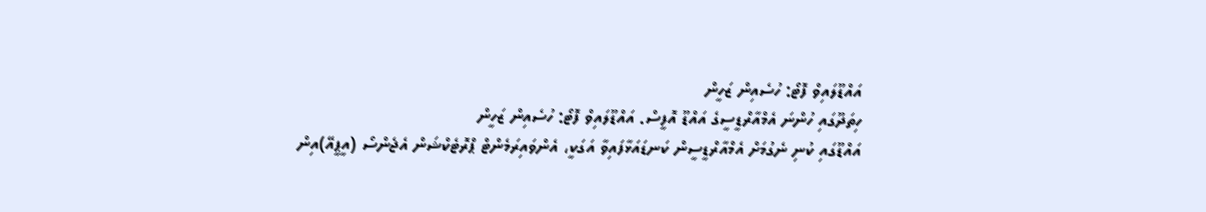އައްޑޫލައިވް ފޮޓޯ: ހުސެއިން ޒަހީން
ހިތަދޫގައި ހުންނަ އެމްއާރްޑީސީގެ އައްޑޫ އޮފީސް. އައްޑޫލައިވް ފޮޓޯ: ހުސެއިން ޒަހީން
އައްޑޫގައި ކުނި ނެގުމަށް އެމްއާރްޑީސީން ކަނޑައަޅާފައިވާ އަގަކީ، އެންވައިރަމެންޓް ޕްރޮޓެކްޝަން އެޖެންސޯ (އީޕީއޭ)އިން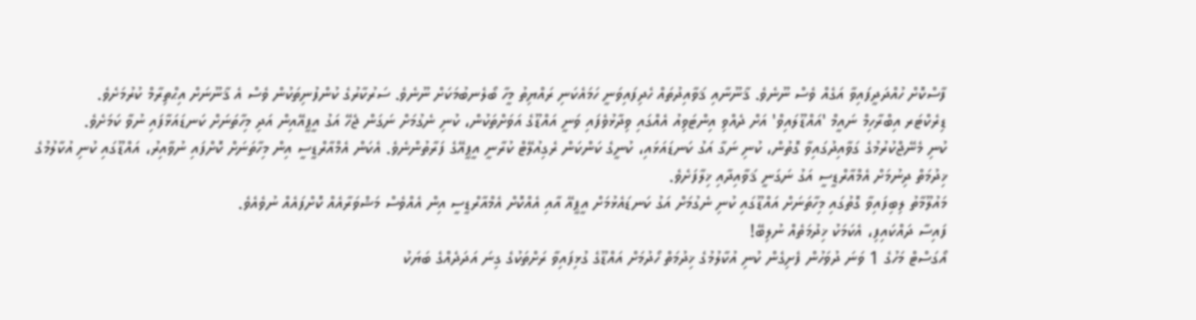ފާސްކޮށް ހުއްދަދީފައިވާ އަގެއް ވެސް ނޫނެވެ. ޤާނޫނާއި ޤަވާއިދުތައް ހެދިފައިވަނީ ހަމައެކަނި ރައްޔިތު މީހާ ބޯލެނބުމަކަށް ނޫނެވެ. ސަރުކާރުގެ ކުންފުނިތަކުން ވެސް އެ ޤާނޫނަށް އިޙްތިރާމް ކުރުމަށެވެ.
ޑިރެކްޓަރ އިބްރާހިމް ނައީމް 'އައްޑޫލައިވް' އަށް ދެއްވި އިންޓަވިއު އެއްގައި ވިދާޅުވެފައި ވަނީ އައްޑޫގެ އަވަށްތަކުން، ކުނި ނެގުމަށް ނަގަން ޖެހޭ އަގު އީޕީއޭއިން އަދި މިހާތަނަށް ކަނޑައަޅާފައި ނުވާ ކަމަށެވެ.
ކުނި މެނޭޖްކުރުމުގެ ގަވާއިދުގައިވާ ގޮތުން، ކުނި ނަގާ އަގު ކަނޑައަޅައި، ކުނީގެ ކަންކަން ރެގިއުލޭޓް ކުރާނީ އީޕީއޭގެ ފަރާތުންނެވެ. އެކަން އެމްއާރްޑީސީ އިން މިހާތަނަށް ކޮށްފައި ނުވާއިރު، އައްޑޫގައި ކުނި އުކާލުމުގެ ޚިދުމަތް ދިނުމަށް އެމްއާރްޑީސީ އަގު ނަގަނީ ޤަވާއިދާއި ޚިލާފަށެވެ.
މައުލޫމާތު ލިބިފައިވާ ގޮތުގައި މިހާތަނަށް އައްޑޫގައި ކުނި ނެގުމަށް އަގު ކަނޑައެޅުމަށް އީޕީއޭ އާއި އެއްކޮށް އެމްއާރްޑީސީ އިން އެއްވެސް މަޝްވަރާއެއް ކޮށްފައެއް ނުވެއެވެ.
ފައިސާ ދައްކައިފި، އެކަމަކު ޚިދުމަތެއް ނުލިބޭ!
އޯގަސްޓް މަހުގެ 1 ވަނަ ދުވަހުން ފެށިގެން ކުނި އުކާލުމުގެ ޚިދުމަތް ހޯދުމަށް އައްޑޫގެ ގުޅިފައިވާ ރަށްތަކުގެ ގިނަ އަދަދެއްގެ ބަޔަކު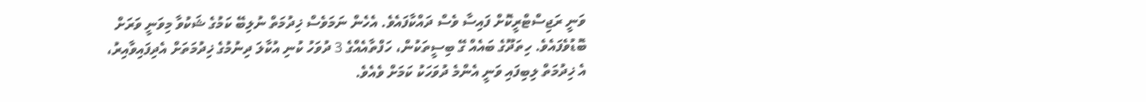ވަނީ ރަޖިސްޓްރީކޮށް ފައިސާ ވެސް ދައްކާފައެވެ. އެހެން ނަމަވެސް ޚިދުމަތް ނުލިބޭ ކަމުގެ ޝަކުވާ މިވަނީ ވަރަށް ބޮޑުވެފައެވެ. ހިތަދޫގެ ބައެއް ގޭ ބިސީތަކުން، ހަފްތާއެއްގެ 3 ދުވަހު ކުނި އުކާލަ ދިނުމުގެ ޚިދުމަތަށް އެދިފައިވާއިރު، އެ ޚިދުމަތް ލިބިފައި ވަނީ އެންމެ ދުވަހަކު ކަމަށް ވެއެވެ.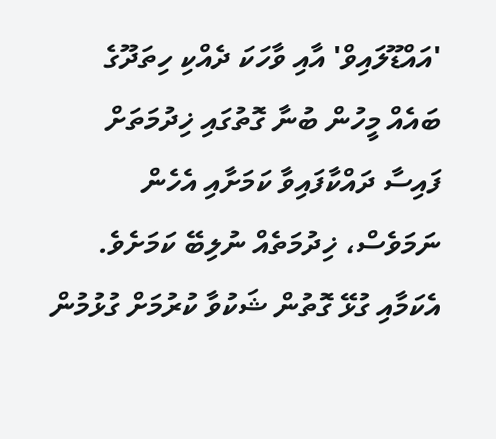'އައްޑޫލައިވް' އާއި ވާހަކަ ދެއްކި ހިތަދޫގެ ބައެއް މީހުން ބުނާ ގޮތުގައި ޚިދުމަތަށް ފައިސާ ދައްކާފައިވާ ކަމަށާއި އެހެން ނަމަވެސް، ޚިދުމަތެއް ނުލިބޭ ކަމަށެވެ. އެކަމާއި ގުޅޭ ގޮތުން ޝަކުވާ ކުރުމަށް ގުޅުމުން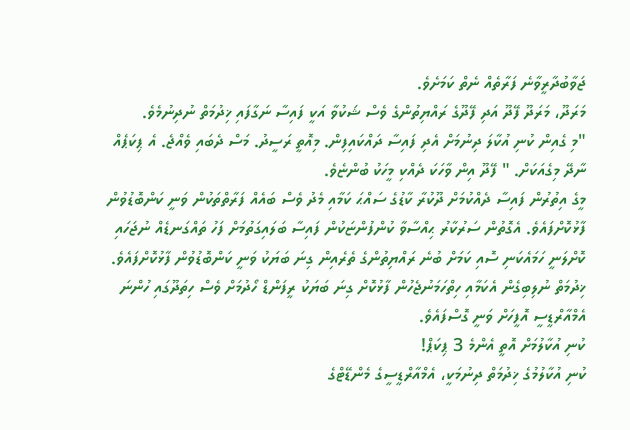ޖަވާބުދާރީވާނެ ފަރާތެއް ނެތް ކަމަށެވެ.
މަރަދޫ، މަރަދޫ ފޭދޫ އަދި ފޭދޫގެ ރައްޔިތުންގެ ވެސް ޝަކުވާ އަކީ ފައިސާ ނަގާފައި ޚިދުމަތް ނުދިނުމެވެ.
"މި ގެއިން ކުނި އުކާލަ ދިނުމަށް އެދި ފައިސާ ދައްކައިފިން. މިއޮތީ ރަސީދު. މަސް ދެބައި ވެއްޖެ. އެ ޕިކަޕެއް ނާދޭ މިގެއަކަށް. " ފޭދޫ އިން ވާހަކަ ދެއްކި މީހަކު ބުންޏެވެ.
މީގެ އިތުރުން ފައިސާ ދެއްކުމަށް ދޫކުރާ ކާޑުގެ ސައްޙަ ކަމާއި މެދު ވެސް ބައެއް ފަރާތްތަކުން ވަނީ ކަންބޮޑުވުން ފާޅުކޮށްފައެވެ. އެގޮތުން ސަރުކާރު ޙިއްސާވާ ކުންފުންޏަކުން ފައިސާ ބަލައިގަތުމަށް ފަހު ތައްގަނޑެއް ނުޖަހައި ކޮށްލަނީ ހަމައެކަނި ސޮއި ކަމަށް ބުނެ ރައްޔިތުންގެ ތެރެއިން ގިނަ ބަޔަކު ވަނީ ކަންބޮޑުވުން ފާޅުކޮށްފައެވެ.
ޚިދުމަތް ނުލިބިގެން އެކަމާއި ހިތްހަމަނުޖެހުން ފާޅުކޮށް ގިނަ ބަޔަކު ރީފަންޑް ހޯދުމަށް ވެސް ހިތަދޫގައި ހުންނަ އެމްއާރްޑީސީ އޮފީހަށް ވަނީ ގޮސްފައެވެ.
ކުނި އުކާލުމަށް އޮތީ އެންމެ 3 ޕިކަޕް!
ކުނި އުކާލުމުގެ ޚިދުމަތް ދިނުމަކީ، އެމްއާރްޑީސީގެ މެންޑޭޓްގެ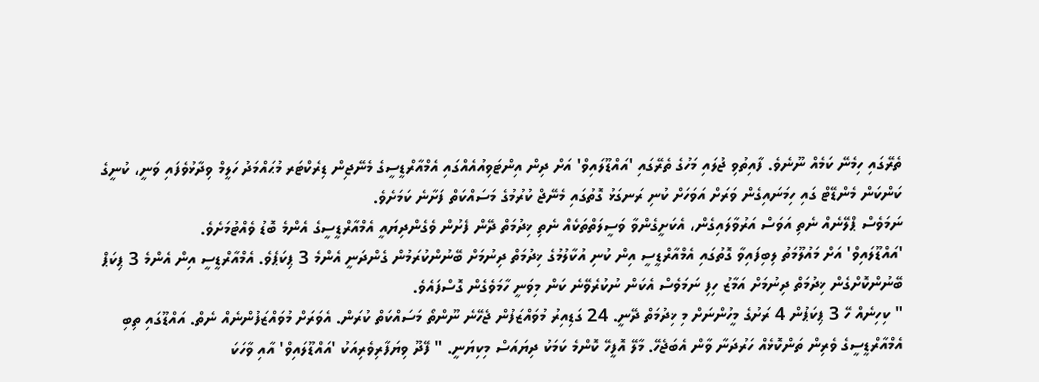ތެރޭގައި ހިމެނޭ ކަމެއް ނޫނެވެ. ފާއިތުވި ޖުލައި މަހުގެ ތެރޭގައި 'އައްޑޫލައިވް' އަށް ދިން އިންޓަވިއުއެއްގައި އެމްއާރްޑީސީގެ މެނޭޖިން ޑިރެކްޓަރ މުޙައްމަދު ހަލީމް ވިދާޅުވެފައި ވަނީ، ކުނީގެ ކަންކަން މެންޑޭޓް ގައި ހިމަނައިގެން ވަރަށް އަވަހަށް ކުނި ރަނގަޅު ގޮތުގައި މެނޭޖް ކުރުމުގެ މަސައްކަތް ފަށާނެ ކަމަށެވެ.
ނަމަވެސް ޕްލޭނެއް ނެތި އަވަސް އަރުވާލައިގެން، އެކަށީގެންވާ ވަސީލަތްތަކެއް ނެތި ޚިދުމަތް ދޭން ފެށުން ވެގެންދިޔައީ އެމްއާރްޑީސީގެ އެންމެ ބޮޑު ވެއްޓުމަށެވެ.
'އައްޑޫލައިވް' އަށް މައުލޫމަތު ލިބިފައިވާ ގޮތުގައި އެމްއާރްޑީސީ އިން ކުނި އުކާލުމުގެ ޚިދުމަތް ދިނުމަށް ބޭނުންކުރަމުން ގެންދަނީ އެންމެ 3 ޕިކަޕެވެ. އެމްއާރްޑީސީ އިން އެންމެ 3 ޕިކަޕް ބޭނުންކޮށްގެން ޚިދުމަތް ދިނުމަށް އަމާޒު ހިފި ނަމަވެސް އެކަން ނުކުރެވޭނެ ކަން މިވަނީ ހާމަވެގެން ގޮސްފައެވެ.
" ކިހިނެއް ހޭ 3 ޕިކަޕުން 4 ރަށުގެ މީހުންނަށް މި ޚިދުމަތް ދޭނީ. 24 ގަޑިއިރު މުވައްޒަފުން ޖެހޭނެ ނޫންތޯ މަސައްކަތް ކުރަން. އެވަރަށް މުވައްޒަފުންނެއް ނެތް. އައްޑޫގައި ތިބި އެމްއާރްޑީސީގެ ވެރިން ތަންކޮޅެއް ހަރުދަނާ ވާން އެބަޖެހޭ. މާލޭ އޮފީހޭ ކޮންމެ ކަމަކު ދިޔައަސް މިކިޔަނީ. " ފޭދޫ ވިޔަފާރިވެރިއަކު 'އައްޑޫލައިވް' އާއި ވާހަކަ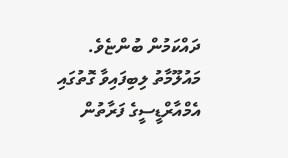ދައްކަމުން ބުންޏެވެ.
މައުލޫމާތު ލިބިފައިވާ ގޮތުގައި އެމްއާރްޑީސީގެ ފަރާތުން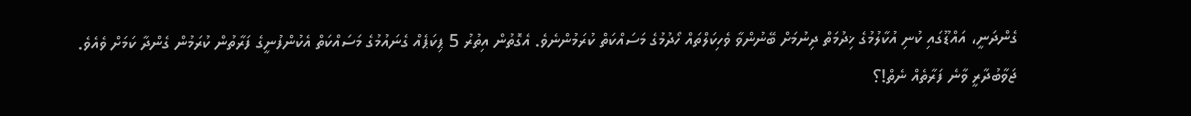ގެންދަނީ، އައްޑޫގައި ކުނި އުކާލުމުގެ ޚިދުމަތް ދިނުމަށް ބޭނުންވާ ވެހިކަލްތައް ހޯދުމުގެ މަސައްކަތް ކުރަމުންނެވެ. އެގޮތުން އިތުރު 5 ޕިކަޕެއް ގެނައުމުގެ މަސައްކަތް އެކުންފުނީގެ ފަރާތުން ކުރަމުން ގެންދާ ކަމަށް ވެއެވެ.
ޖަވާބުދާރީ ވާނެ ފަރާތެއް ނެތް!؟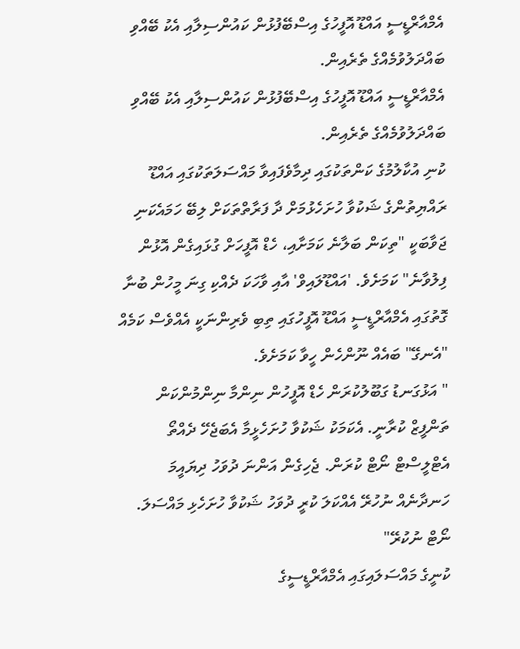އެމްއާރްޑީސީ އައްޑޫ އޮފީހުގެ އިސްބޭފުޅުން ކައުންސިލާއި އެކު ބޭއްވި ބައްދަލުވުމެއްގެ ތެރެއިން.
އެމްއާރްޑީސީ އައްޑޫ އޮފީހުގެ އިސްބޭފުޅުން ކައުންސިލާއި އެކު ބޭއްވި ބައްދަލުވުމެއްގެ ތެރެއިން.
ކުނި އުކާލުމުގެ ކަންތަކުގައި ދިމާވެފައިވާ މައްސަލަތަކުގައި އައްޑޫ ރައްޔިތުންގެ ޝަކުވާ ހުށަހެޅުމަށް ދާ ފަރާތްތަކަށް ލިބޭ ހަމައެކަނި ޖަވާބަކީ "ތިކަން ބަލާނެ ކަމަށާއި، ހެޑް އޮފީހަށް ގުޅައިގެން އޮޅުން ފިލުވާނެ" ކަމަށެވެ. 'އައްޑޫލައިވް' އާއި ވާހަކަ ދެއްކި ގިނަ މީހުން ބުނާ ގޮތުގައި އެމްއާރްޑީސީ އައްޑޫ އޮފީހުގައި ތިބި ވެރިންނަކީ އެއްވެސް ކަމެއް "އެނގޭ" ބައެއް ނޫންހެން ހީވާ ކަމަށެވެ.
" އަޅުގަނޑު ގަބޫލުކުރަން ހެޑް އޮފީހުން ނިންމާ ނިންމުންކަން ތަންފީޒް ކުރާނީ. އެކަމަކު ޝަކުވާ ހުށަހެޅީމާ އެބަޖެހޭ ދެއްތޯ އެޓްލީސްޓް ނޯޓް ކުރަން. ޖެހިގެން އަންނަ ދުވަހު ދިޔައީމަ ހަނދާނެއް ނުހުރޭ އެއްކަލަ ކުރީ ދުވަހު ޝަކުވާ ހުށަހެޅި މައްސަލަ. ނޯޓް ނުކުރޭ"
ކުނީގެ މައްސަލައިގައި އެމްއާރްޑީސީގެ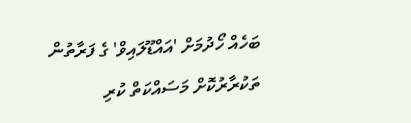ބަހެއް ހޯދުމަށް 'އައްޑޫލައިވް' ގެ ފަރާތުން ތަކުރާރުކޮށް މަސައްކަތް ކުރި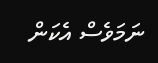ނަމަވެސް އެކަން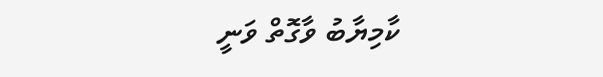ކާމިޔާބު ވާގޮތް ވަނީ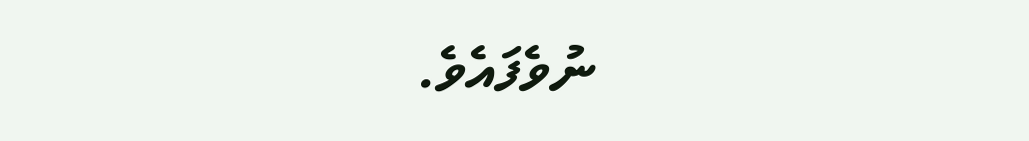ނުވެފައެވެ.